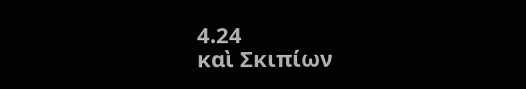4.24
καὶ Σκιπίων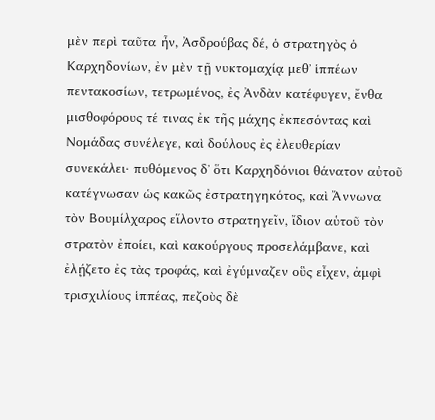μὲν περὶ ταῦτα ἦν, Ἀσδρούβας δέ, ὁ στρατηγὸς ὁ Καρχηδονίων, ἐν μὲν τῇ νυκτομαχίᾳ μεθʼ ἱππέων πεντακοσίων, τετρωμένος, ἐς Ἀνδὰν κατέφυγεν, ἔνθα μισθοφόρους τέ τινας ἐκ τῆς μάχης ἐκπεσόντας καὶ Νομάδας συνέλεγε, καὶ δούλους ἐς ἐλευθερίαν συνεκάλει· πυθόμενος δʼ ὅτι Καρχηδόνιοι θάνατον αὐτοῦ κατέγνωσαν ὡς κακῶς ἐστρατηγηκότος, καὶ Ἄννωνα τὸν Βουμίλχαρος εἵλοντο στρατηγεῖν, ἴδιον αὑτοῦ τὸν στρατὸν ἐποίει, καὶ κακούργους προσελάμβανε, καὶ ἐλῄζετο ἐς τὰς τροφάς, καὶ ἐγύμναζεν οὓς εἶχεν, ἀμφὶ τρισχιλίους ἱππέας, πεζοὺς δὲ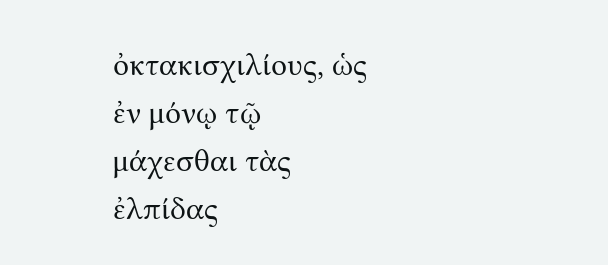ὀκτακισχιλίους, ὡς ἐν μόνῳ τῷ μάχεσθαι τὰς ἐλπίδας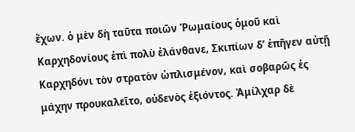ἔχων. ὁ μὲν δὴ ταῦτα ποιῶν Ῥωμαίους ὁμοῦ καὶ Καρχηδονίους ἐπὶ πολὺ ἐλάνθανε, Σκιπίων δʼ ἐπῆγεν αὐτῇ Καρχηδόνι τὸν στρατὸν ὡπλισμένον, καὶ σοβαρῶς ἐς μάχην προυκαλεῖτο, οὐδενὸς ἐξιόντος. Ἀμίλχαρ δὲ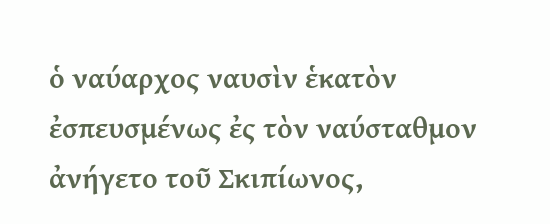ὁ ναύαρχος ναυσὶν ἑκατὸν ἐσπευσμένως ἐς τὸν ναύσταθμον ἀνήγετο τοῦ Σκιπίωνος,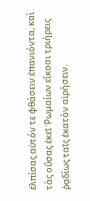ἐλπίσας αὐτόν τε φθάσειν ἐπανιόντα, καὶ τὰς οὔσας ἐκεῖ Ῥωμαίων εἴκοσι τριήρεις ῥᾳδίως ταῖς ἑκατὸν αἱρήσειν.